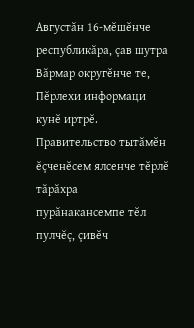Августăн 16-мĕшĕнче республикăра, çав шутра Вăрмар округĕнче те, Пĕрлехи информаци кунĕ иртрĕ. Правительство тытăмĕн ĕçченĕсем ялсенче тĕрлĕ тăрăхра пурăнакансемпе тĕл пулчĕç, çивĕч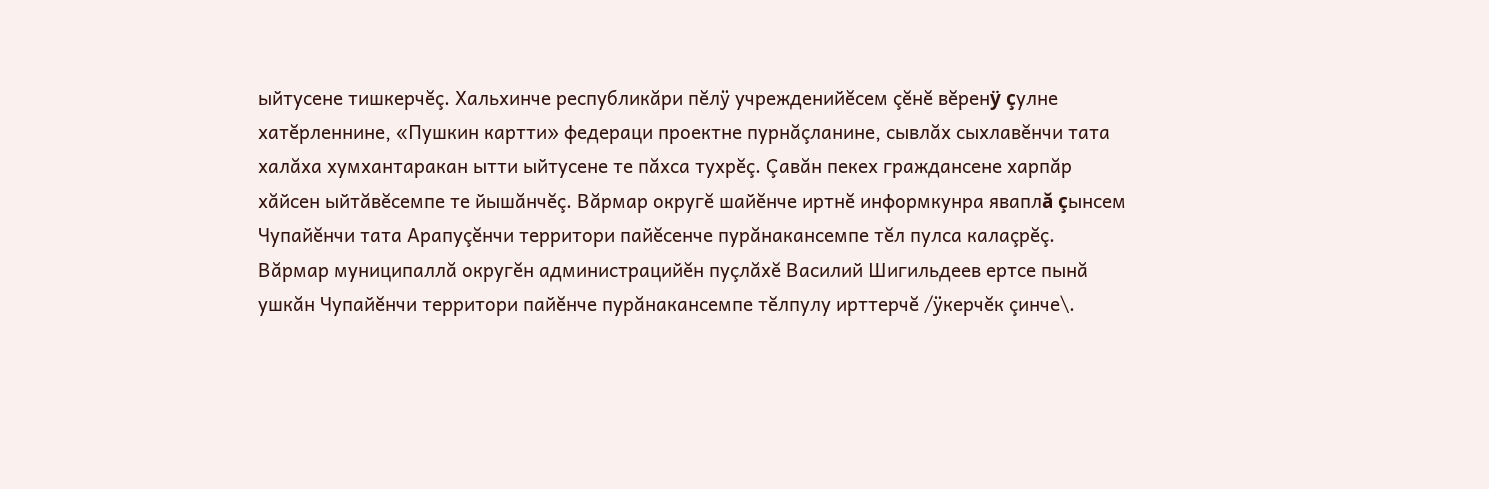ыйтусене тишкерчĕç. Хальхинче республикăри пĕлÿ учрежденийĕсем çĕнĕ вĕренÿ çулне хатĕрленнине, «Пушкин картти» федераци проектне пурнăçланине, сывлăх сыхлавĕнчи тата халăха хумхантаракан ытти ыйтусене те пăхса тухрĕç. Çавăн пекех граждансене харпăр хăйсен ыйтăвĕсемпе те йышăнчĕç. Вăрмар округĕ шайĕнче иртнĕ информкунра яваплă çынсем Чупайĕнчи тата Арапуçĕнчи территори пайĕсенче пурăнакансемпе тĕл пулса калаçрĕç.
Вăрмар муниципаллă округĕн администрацийĕн пуçлăхĕ Василий Шигильдеев ертсе пынă ушкăн Чупайĕнчи территори пайĕнче пурăнакансемпе тĕлпулу ирттерчĕ /ÿкерчĕк çинче\.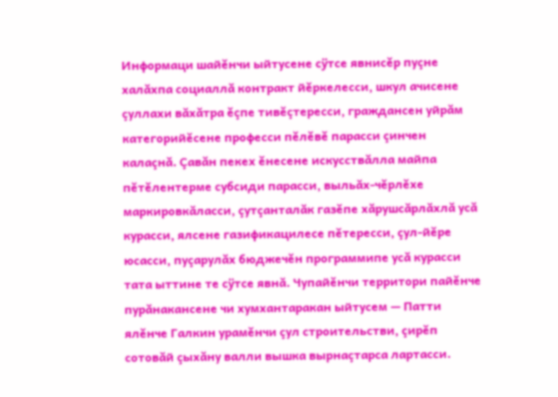Информаци шайĕнчи ыйтусене сÿтсе явнисĕр пуçне халăхпа социаллă контракт йĕркелесси, шкул ачисене çуллахи вăхăтра ĕçпе тивĕçтересси, граждансен уйрăм категорийĕсене професси пĕлĕвĕ парасси çинчен калаçнă. Çавăн пекех ĕнесене искусствăлла майпа пĕтĕлентерме субсиди парасси, выльăх-чĕрлĕхе маркировкăласси, çутçанталăк газĕпе хăрушсăрлăхлă усă курасси, ялсене газификацилесе пĕтересси, çул-йĕре юсасси, пуçарулăх бюджечĕн программипе усă курасси тата ыттине те сÿтсе явнă. Чупайĕнчи территори пайĕнче пурăнакансене чи хумхантаракан ыйтусем — Патти ялĕнче Галкин урамĕнчи çул строительстви, çирĕп сотовăй çыхăну валли вышка вырнаçтарса лартасси.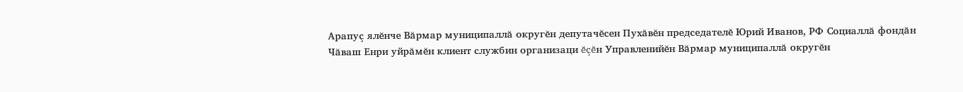Арапуç ялĕнче Вăрмар муниципаллă округĕн депутачĕсен Пухăвĕн председателĕ Юрий Иванов, РФ Социаллă фондăн Чăваш Енри уйрăмĕн клиент службин организаци ĕçĕн Управленийĕн Вăрмар муниципаллă округĕн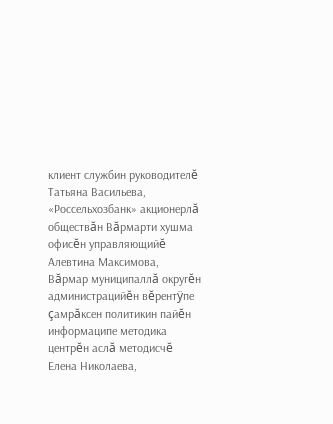клиент службин руководителĕ Татьяна Васильева, «Россельхозбанк» акционерлă обществăн Вăрмарти хушма офисĕн управляющийĕ Алевтина Максимова, Вăрмар муниципаллă округĕн администрацийĕн вĕрентÿпе çамрăксен политикин пайĕн информаципе методика центрĕн аслă методисчĕ Елена Николаева,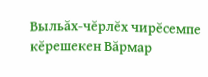Выльăх-чĕрлĕх чирĕсемпе кĕрешекен Вăрмар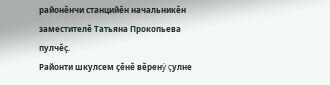районĕнчи станцийĕн начальникĕн заместителĕ Татьяна Прокопьева пулчĕç.
Районти шкулсем çĕнĕ вĕренÿ çулне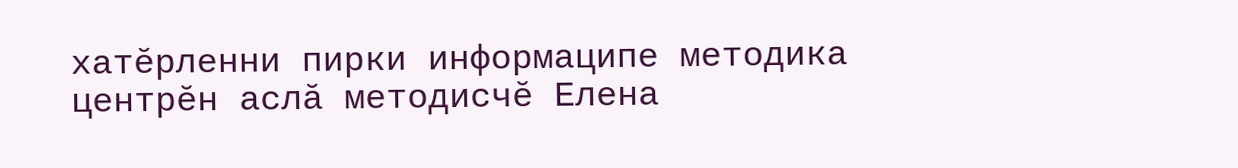хатĕрленни пирки информаципе методика центрĕн аслă методисчĕ Елена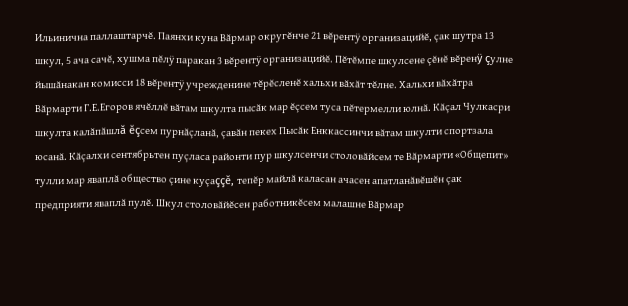Ильинична паллаштарчĕ. Паянхи куна Вăрмар округĕнче 21 вĕрентÿ организацийĕ, çак шутра 13 шкул, 5 ача сачĕ, хушма пĕлÿ паракан 3 вĕрентÿ организацийĕ. Пĕтĕмпе шкулсене çĕнĕ вĕренÿ çулне йышăнакан комисси 18 вĕрентÿ учрежденине тĕрĕсленĕ хальхи вăхăт тĕлне. Хальхи вăхăтра Вăрмарти Г.Е.Егоров ячĕллĕ вăтам шкулта пысăк мар ĕçсем туса пĕтермелли юлнă. Кăçал Чулкасри шкулта калăпăшлă ĕçсем пурнăçланă, çавăн пекех Пысăк Енккассинчи вăтам шкулти спортзала юсанă. Кăçалхи сентябрьтен пуçласа районти пур шкулсенчи столовăйсем те Вăрмарти «Общепит» тулли мар яваплă общество çине куçаççĕ, тепĕр майлă каласан ачасен апатланăвĕшĕн çак предприяти яваплă пулĕ. Шкул столовăйĕсен работникĕсем малашне Вăрмар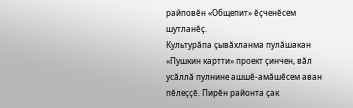райповĕн «Общепит» ĕçченĕсем шутланĕç.
Культурăпа çывăхланма пулăшакан «Пушкин картти» проект çинчен, вăл усăллă пулнине ашшĕ-амăшĕсем аван пĕлеççĕ. Пирĕн районта çак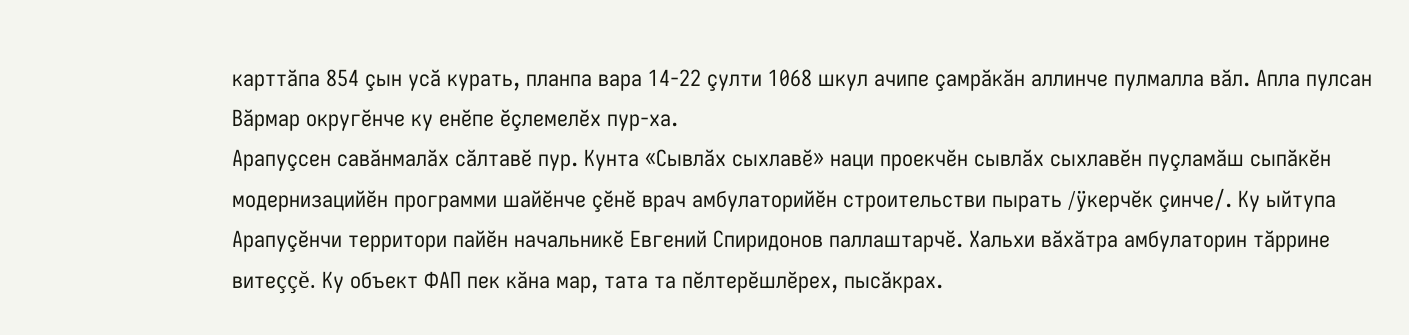карттăпа 854 çын усă курать, планпа вара 14-22 çулти 1068 шкул ачипе çамрăкăн аллинче пулмалла вăл. Апла пулсан Вăрмар округĕнче ку енĕпе ĕçлемелĕх пур-ха.
Арапуçсен савăнмалăх сăлтавĕ пур. Кунта «Сывлăх сыхлавĕ» наци проекчĕн сывлăх сыхлавĕн пуçламăш сыпăкĕн модернизацийĕн программи шайĕнче çĕнĕ врач амбулаторийĕн строительстви пырать /ÿкерчĕк çинче/. Ку ыйтупа Арапуçĕнчи территори пайĕн начальникĕ Евгений Спиридонов паллаштарчĕ. Хальхи вăхăтра амбулаторин тăррине витеççĕ. Ку объект ФАП пек кăна мар, тата та пĕлтерĕшлĕрех, пысăкрах.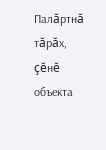Палăртнă тăрăх, çĕнĕ объекта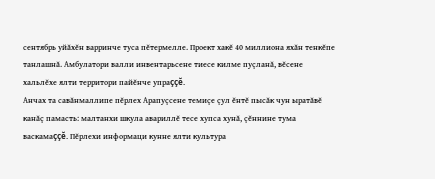сентябрь уйăхĕн варринче туса пĕтермелле. Проект хакĕ 40 миллиона яхăн тенкĕпе танлашнă. Амбулатори валли инвентарьсене тиесе килме пуçланă, вĕсене хальлĕхе ялти территори пайĕнче упраççĕ.
Анчах та савăнмаллипе пĕрлех Арапуçсене темиçе çул ĕнтĕ пысăк чун ыратăвĕ канăç памасть: малтанхи шкула авариллĕ тесе хупса хунă, çĕннине тума васкамаççĕ. Пĕрлехи информаци кунне ялти культура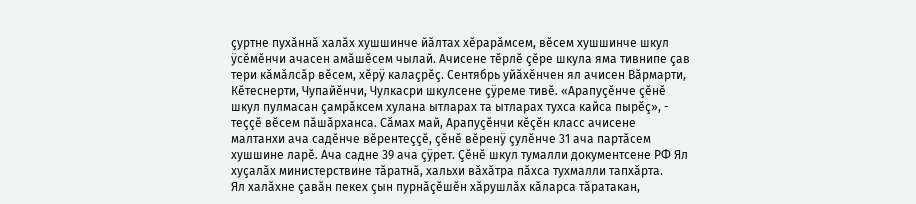çуртне пухăннă халăх хушшинче йăлтах хĕрарăмсем, вĕсем хушшинче шкул ÿсĕмĕнчи ачасен амăшĕсем чылай. Ачисене тĕрлĕ çĕре шкула яма тивнипе çав тери кăмăлсăр вĕсем, хĕрÿ калаçрĕç. Сентябрь уйăхĕнчен ял ачисен Вăрмарти, Кĕтеснерти, Чупайĕнчи, Чулкасри шкулсене çÿреме тивĕ. «Арапуçĕнче çĕнĕ шкул пулмасан çамрăксем хулана ытларах та ытларах тухса кайса пырĕç», - теççĕ вĕсем пăшăрханса. Сăмах май, Арапуçĕнчи кĕçĕн класс ачисене малтанхи ача садĕнче вĕрентеççĕ, çĕнĕ вĕренÿ çулĕнче 31 ача партăсем хушшине ларĕ. Ача садне 39 ача çÿрет. Çĕнĕ шкул тумалли документсене РФ Ял хуçалăх министерствине тăратнă, хальхи вăхăтра пăхса тухмалли тапхăрта.
Ял халăхне çавăн пекех çын пурнăçĕшĕн хăрушлăх кăларса тăратакан,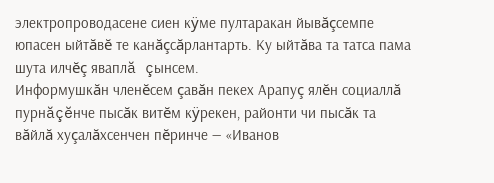электропроводасене сиен кÿме пултаракан йывăçсемпе юпасен ыйтăвĕ те канăçсăрлантарть. Ку ыйтăва та татса пама шута илчĕç яваплă çынсем.
Информушкăн членĕсем çавăн пекех Арапуç ялĕн социаллă пурнăçĕнче пысăк витĕм кÿрекен, районти чи пысăк та вăйлă хуçалăхсенчен пĕринче — «Иванов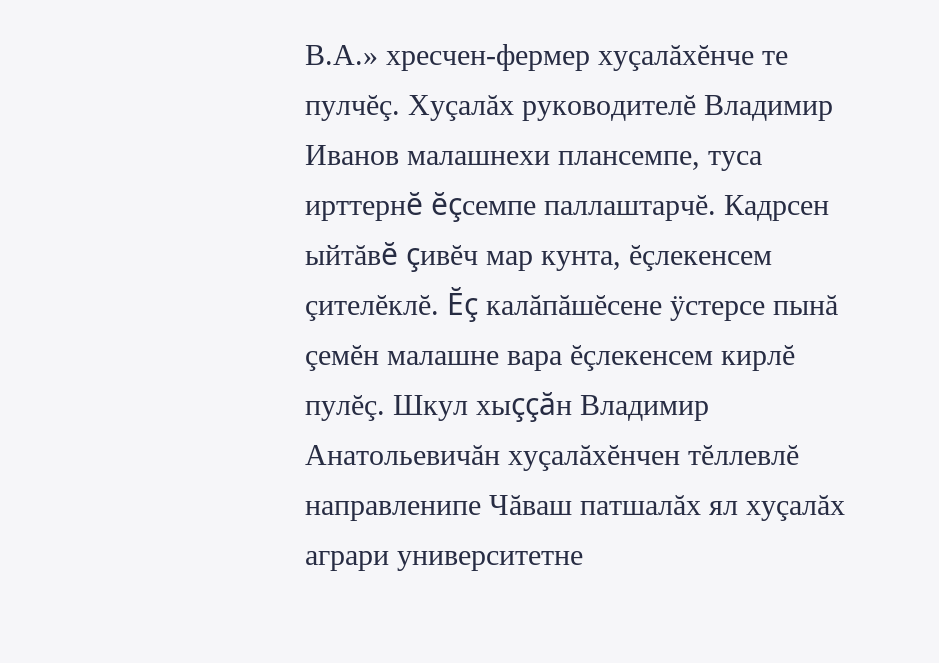В.А.» хресчен-фермер хуçалăхĕнче те пулчĕç. Хуçалăх руководителĕ Владимир Иванов малашнехи плансемпе, туса ирттернĕ ĕçсемпе паллаштарчĕ. Кадрсен ыйтăвĕ çивĕч мар кунта, ĕçлекенсем çителĕклĕ. Ĕç калăпăшĕсене ÿстерсе пынă çемĕн малашне вара ĕçлекенсем кирлĕ пулĕç. Шкул хыççăн Владимир Анатольевичăн хуçалăхĕнчен тĕллевлĕ направленипе Чăваш патшалăх ял хуçалăх аграри университетне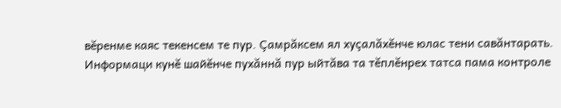вĕренме каяс текенсем те пур. Çамрăксем ял хуçалăхĕнче юлас тени савăнтарать.
Информаци кунĕ шайĕнче пухăннă пур ыйтăва та тĕплĕнрех татса пама контроле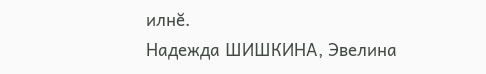илнĕ.
Надежда ШИШКИНА, Эвелина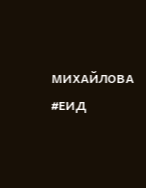МИХАЙЛОВА
#ЕИД